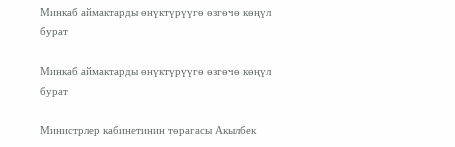Минкаб аймактарды өнүктүрүүгө өзгөчө көңүл бурат

Минкаб аймактарды өнүктүрүүгө өзгөчө көңүл бурат

Министрлер кабинетинин төрагасы Акылбек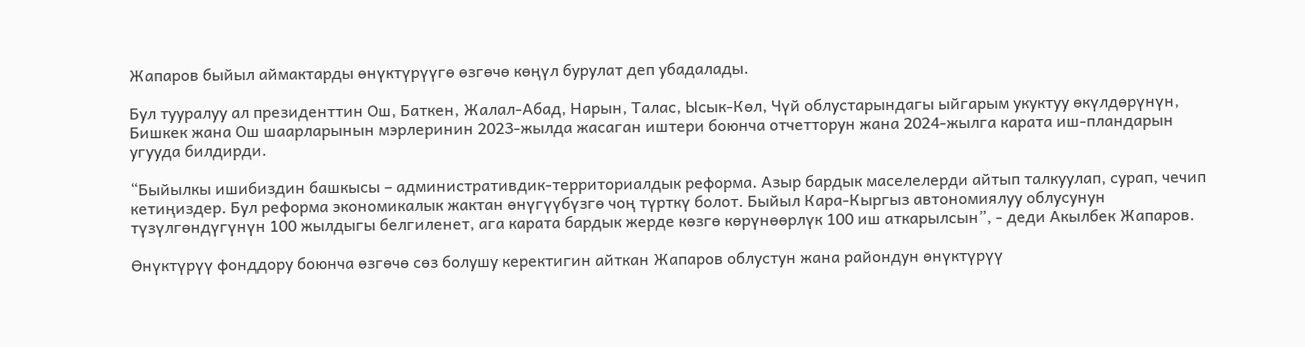Жапаров быйыл аймактарды өнүктүрүүгө өзгөчө көңүл бурулат деп убадалады.

Бул тууралуу ал президенттин Ош, Баткен, Жалал-Абад, Нарын, Талас, Ысык-Көл, Чүй облустарындагы ыйгарым укуктуу өкүлдөрүнүн, Бишкек жана Ош шаарларынын мэрлеринин 2023-жылда жасаган иштери боюнча отчетторун жана 2024-жылга карата иш-пландарын угууда билдирди.

“Быйылкы ишибиздин башкысы – административдик-территориалдык реформа. Азыр бардык маселелерди айтып талкуулап, сурап, чечип кетиңиздер. Бул реформа экономикалык жактан өнүгүүбүзгө чоң түрткү болот. Быйыл Кара-Кыргыз автономиялуу облусунун түзүлгөндүгүнүн 100 жылдыгы белгиленет, ага карата бардык жерде көзгө көрүнөөрлүк 100 иш аткарылсын”, - деди Акылбек Жапаров.

Өнүктүрүү фонддору боюнча өзгөчө сөз болушу керектигин айткан Жапаров облустун жана райондун өнүктүрүү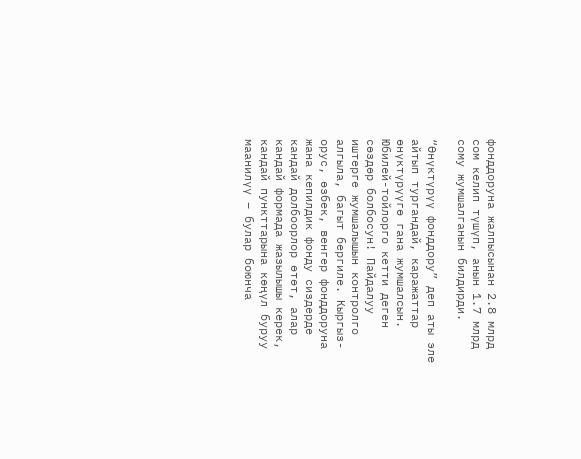фонддоруна жалпысынан 2.8 млрд сом келип түшүп, анын 1.7 млрд сому жумшалганын билдирди.

“Өнүктүрүү фонддору” деп аты эле айтып тургандай, каражаттар өнүктүрүүгө гана жумшалсын. Юбилей-тойлорго кетти деген сөздөр болбосун! Пайдалуу иштерге жумшалышын контролго алгыла, багыт бергиле. Кыргыз-орус, өзбек, венгер фонддоруна жана кепилдик фонду сиздерде кандай долбоорлор өтөт, алар кандай формада жазылышы керек, кандай пункттарына көңүл буруу маанилүү – булар боюнча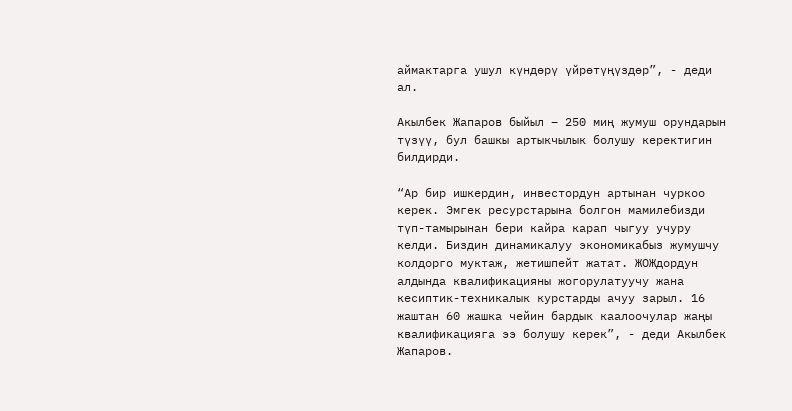аймактарга ушул күндөрү үйрөтүңүздөр”, - деди ал.

Акылбек Жапаров быйыл – 250 миң жумуш орундарын түзүү, бул башкы артыкчылык болушу керектигин билдирди.

“Ар бир ишкердин, инвестордун артынан чуркоо керек. Эмгек ресурстарына болгон мамилебизди түп-тамырынан бери кайра карап чыгуу учуру келди. Биздин динамикалуу экономикабыз жумушчу колдорго муктаж, жетишпейт жатат. ЖОЖдордун алдында квалификацияны жогорулатуучу жана кесиптик-техникалык курстарды ачуу зарыл. 16 жаштан 60 жашка чейин бардык каалоочулар жаңы квалификацияга ээ болушу керек”, - деди Акылбек Жапаров.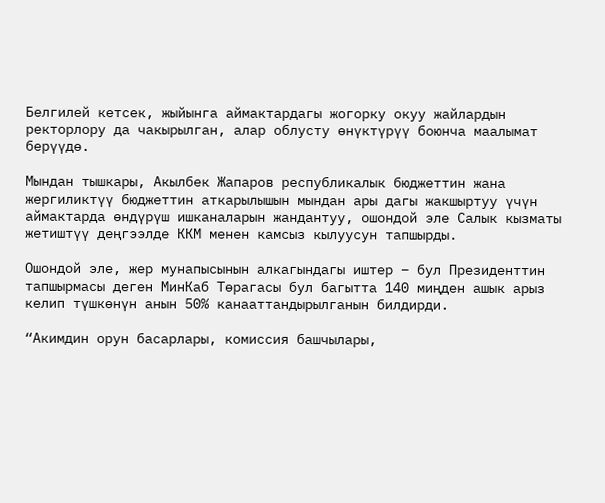Белгилей кетсек, жыйынга аймактардагы жогорку окуу жайлардын ректорлору да чакырылган, алар облусту өнүктүрүү боюнча маалымат берүүдө.

Мындан тышкары, Акылбек Жапаров республикалык бюджеттин жана жергиликтүү бюджеттин аткарылышын мындан ары дагы жакшыртуу үчүн аймактарда өндүрүш ишканаларын жандантуу, ошондой эле Салык кызматы жетиштүү деңгээлде ККМ менен камсыз кылуусун тапшырды.

Ошондой эле, жер мунапысынын алкагындагы иштер – бул Президенттин тапшырмасы деген МинКаб Төрагасы бул багытта 140 миңден ашык арыз келип түшкөнүн анын 50% канааттандырылганын билдирди.

“Акимдин орун басарлары, комиссия башчылары,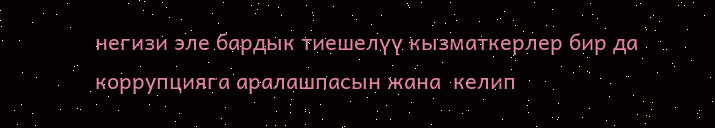негизи эле бардык тиешелүү кызматкерлер бир да коррупцияга аралашпасын жана  келип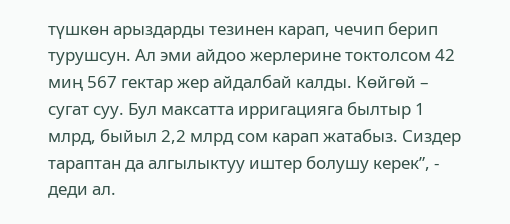түшкөн арыздарды тезинен карап, чечип берип турушсун. Ал эми айдоо жерлерине токтолсом 42 миң 567 гектар жер айдалбай калды. Көйгөй – сугат суу. Бул максатта ирригацияга былтыр 1 млрд, быйыл 2,2 млрд сом карап жатабыз. Сиздер тараптан да алгылыктуу иштер болушу керек”, - деди ал.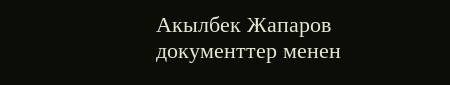Акылбек Жапаров документтер менен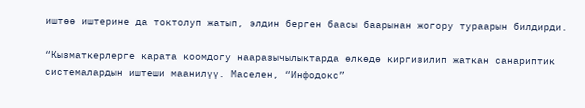иштөө иштерине да токтолуп жатып, элдин берген баасы баарынан жогору тураарын билдирди.

“Кызматкерлерге карата коомдогу нааразычылыктарда өлкөдө киргизилип жаткан санариптик системалардын иштеши маанилүү. Маселен, “Инфодокс”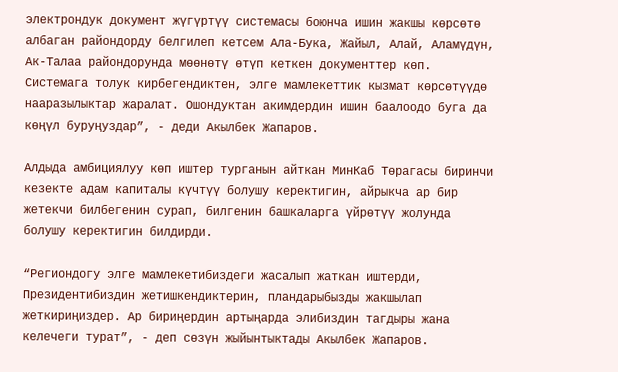электрондук документ жүгүртүү системасы боюнча ишин жакшы көрсөтө албаган райондорду белгилеп кетсем Ала-Бука, Жайыл, Алай, Аламүдүн, Ак-Талаа райондорунда мөөнөтү өтүп кеткен документтер көп. Системага толук кирбегендиктен, элге мамлекеттик кызмат көрсөтүүдө нааразылыктар жаралат. Ошондуктан акимдердин ишин баалоодо буга да көңүл буруңуздар”, - деди Акылбек Жапаров.

Алдыда амбициялуу көп иштер турганын айткан МинКаб Төрагасы биринчи кезекте адам капиталы күчтүү болушу керектигин, айрыкча ар бир жетекчи билбегенин сурап, билгенин башкаларга үйрөтүү жолунда болушу керектигин билдирди.

“Региондогу элге мамлекетибиздеги жасалып жаткан иштерди, Президентибиздин жетишкендиктерин, пландарыбызды жакшылап жеткириңиздер. Ар бириңердин артыңарда элибиздин тагдыры жана келечеги турат”, - деп сөзүн жыйынтыктады Акылбек Жапаров.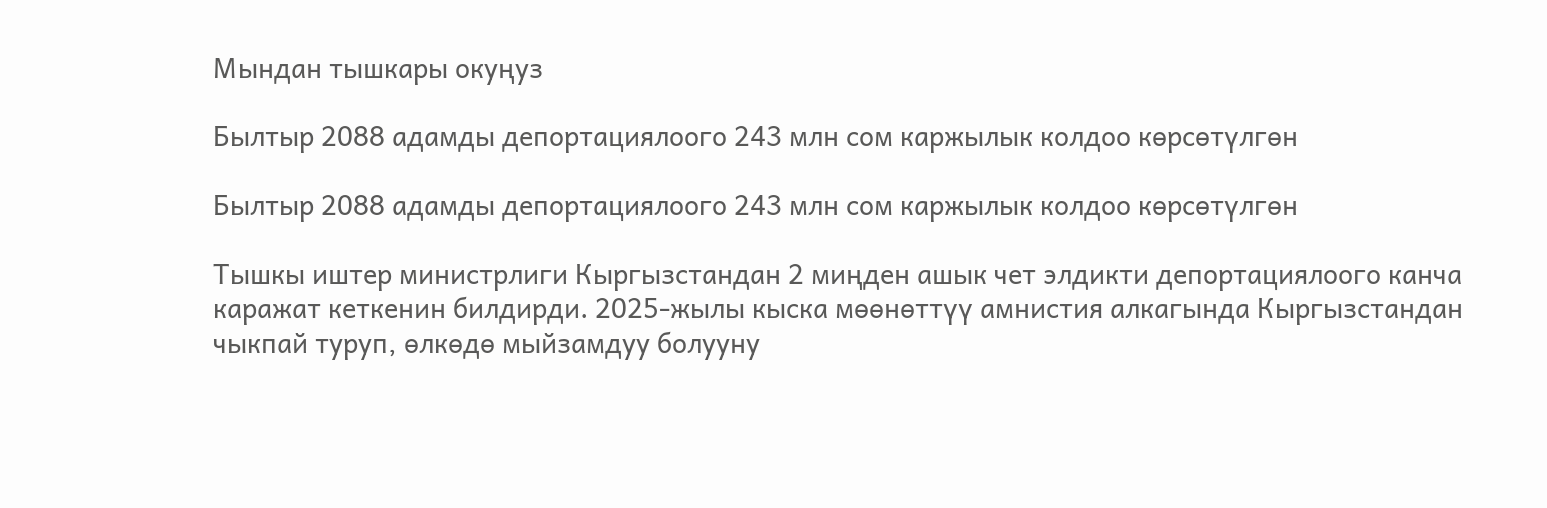Мындан тышкары окуңуз

Былтыр 2088 адамды депортациялоого 243 млн сом каржылык колдоо көрсөтүлгөн

Былтыр 2088 адамды депортациялоого 243 млн сом каржылык колдоо көрсөтүлгөн

Тышкы иштер министрлиги Кыргызстандан 2 миңден ашык чет элдикти депортациялоого канча каражат кеткенин билдирди. 2025-жылы кыска мөөнөттүү амнистия алкагында Кыргызстандан чыкпай туруп, өлкөдө мыйзамдуу болууну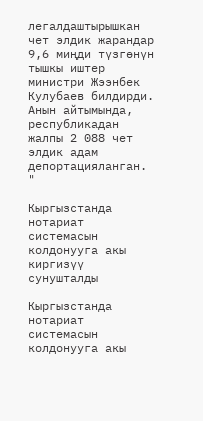легалдаштырышкан чет элдик жарандар 9,6 миңди түзгөнүн тышкы иштер министри Жээнбек Кулубаев билдирди. Анын айтымында, республикадан жалпы 2 088 чет элдик адам депортацияланган. "

Кыргызстанда нотариат системасын колдонууга акы киргизүү сунушталды

Кыргызстанда нотариат системасын колдонууга акы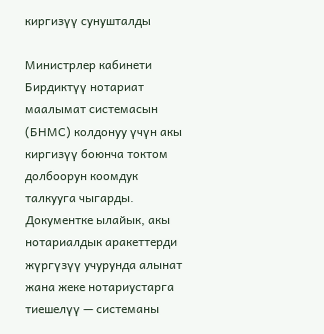киргизүү сунушталды

Министрлер кабинети Бирдиктүү нотариат маалымат системасын (БНМС) колдонуу үчүн акы киргизүү боюнча токтом долбоорун коомдук талкууга чыгарды. Документке ылайык, акы нотариалдык аракеттерди жүргүзүү учурунда алынат жана жеке нотариустарга тиешелүү — системаны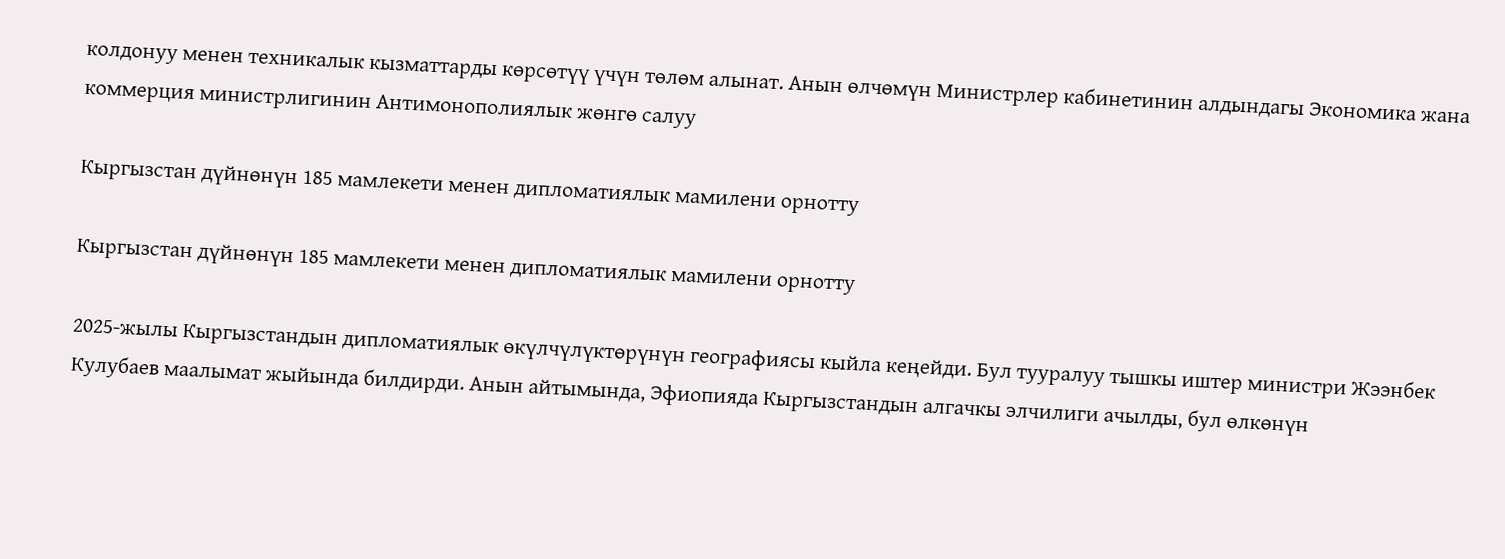колдонуу менен техникалык кызматтарды көрсөтүү үчүн төлөм алынат. Анын өлчөмүн Министрлер кабинетинин алдындагы Экономика жана коммерция министрлигинин Антимонополиялык жөнгө салуу

Кыргызстан дүйнөнүн 185 мамлекети менен дипломатиялык мамилени орнотту

Кыргызстан дүйнөнүн 185 мамлекети менен дипломатиялык мамилени орнотту

2025-жылы Кыргызстандын дипломатиялык өкүлчүлүктөрүнүн географиясы кыйла кеңейди. Бул тууралуу тышкы иштер министри Жээнбек Кулубаев маалымат жыйында билдирди. Анын айтымында, Эфиопияда Кыргызстандын алгачкы элчилиги ачылды, бул өлкөнүн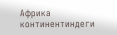Африка континентиндеги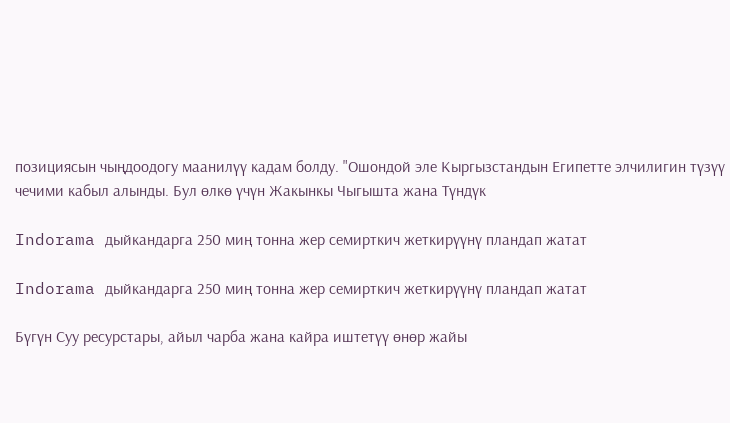позициясын чыңдоодогу маанилүү кадам болду. "Ошондой эле Кыргызстандын Египетте элчилигин түзүү чечими кабыл алынды. Бул өлкө үчүн Жакынкы Чыгышта жана Түндүк

Indorama дыйкандарга 250 миң тонна жер семирткич жеткирүүнү пландап жатат

Indorama дыйкандарга 250 миң тонна жер семирткич жеткирүүнү пландап жатат

Бүгүн Суу ресурстары, айыл чарба жана кайра иштетүү өнөр жайы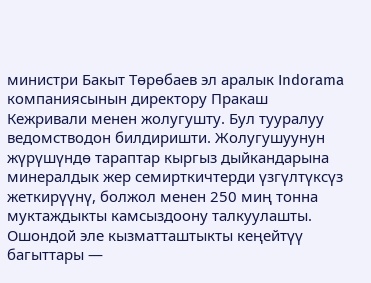министри Бакыт Төрөбаев эл аралык Indorama компаниясынын директору Пракаш Кежривали менен жолугушту. Бул тууралуу ведомстводон билдиришти. Жолугушуунун жүрүшүндө тараптар кыргыз дыйкандарына минералдык жер семирткичтерди үзгүлтүксүз жеткирүүнү, болжол менен 250 миң тонна муктаждыкты камсыздоону талкуулашты. Ошондой эле кызматташтыкты кеңейтүү багыттары —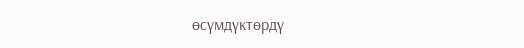өсүмдүктөрдү